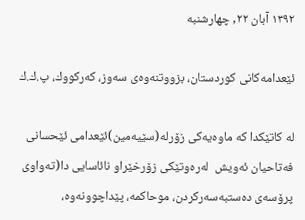۱۳۹۲ آبان ۲۲, چهارشنبه

ئێعدامه‌كانی‌ كوردستان، بزووتنه‌وه‌ی‌ سه‌وز، كه‌ركووك، پ.ك.ك

له‌ كاتێكدا كه‌ ماوه‌یه‌كی‌ زۆرله‌(سێیه‌مین)ئێعدامی‌ ئێحسانی‌ فه‌تاحیان ئه‌ویش  له‌ره‌وتێكی‌ زۆرخێرا‌و نائاسایی‌ دا(ته‌واوی‌ پرۆسه‌ی‌ ده‌ستبه‌سه‌ركردن، موحاكمه‌، پێداچوونه‌وه‌،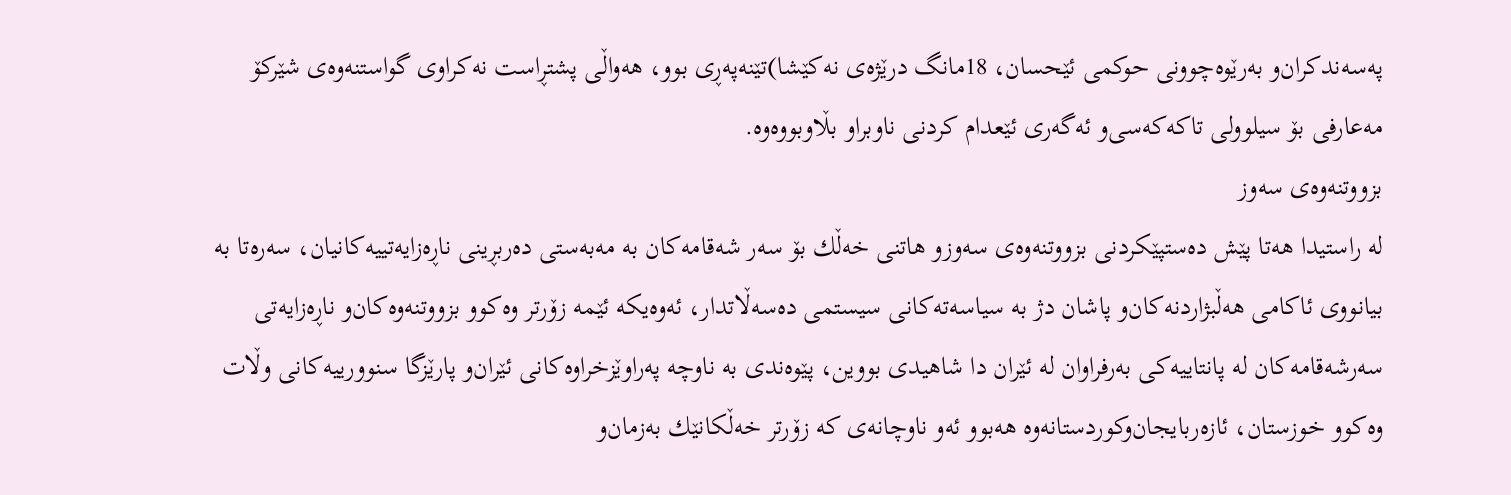په‌سه‌ندكران‌و به‌رێوه‌چوونی‌ حوكمی‌ ئێحسان، 18مانگ درێژه‌ی‌ نه‌كێشا)تێنه‌په‌ڕی بوو، هه‌واڵی‌ پشتڕاست نه‌كراوی‌ گواستنه‌وه‌ی‌ شێركۆ مه‌عارفی‌ بۆ سیلوولی‌ تاكه‌كه‌سی‌‌و ئه‌گه‌ری‌ ئێعدام كردنی‌ ناوبراو بڵاوبووه‌وه‌.
بزووتنه‌وه‌ی‌ سه‌وز
له‌ راستیدا هه‌تا پێش ده‌ستپێكردنی‌ بزووتنه‌وه‌ی‌ سه‌وز‌و هاتنی‌ خه‌ڵك بۆ سه‌ر شه‌قامه‌كان به‌ مه‌به‌ستی‌ ده‌ربڕینی‌ ناڕه‌زایه‌تییه‌كانیان، سه‌ره‌تا به‌ بیانووی‌ ئاكامی‌ هه‌ڵبژاردنه‌كان‌و پاشان دژ به‌ سیاسه‌ته‌كانی‌ سیستمی‌ ده‌سه‌ڵاتدار، ئه‌وه‌یكه‌ ئێمه‌ زۆرتر وه‌كوو بزووتنه‌وه‌كان‌و ناڕه‌زایه‌تی‌ سه‌رشه‌قامه‌كان له‌ پانتاییه‌كی‌ به‌رفراوان له‌ ئێران دا شاهیدی‌ بووین، پێوه‌ندی‌ به‌ ناوچه‌ په‌راوێزخراوه‌كانی‌ ئێران‌و پارێزگا سنوورییه‌كانی‌ وڵات وه‌كوو خوزستان، ئازه‌ربایجان‌وكوردستانه‌وه‌ هه‌بوو ئه‌و ناوچانه‌ی‌ كه‌ زۆرتر خه‌ڵكانێك به‌زمان‌و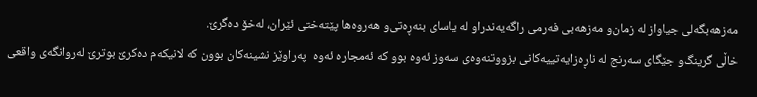مه‌زهه‌بگه‌لی‌ جیاواز له‌ زمان‌و مه‌زهه‌بی‌ فه‌رمی‌ راگه‌یه‌ندراو له‌ یاسای‌ بنه‌ڕه‌تی‌‌و هه‌روه‌ها پێته‌ختی‌ ئێران، له‌خۆ ده‌گرێ‌.
خاڵی‌ گرینگ‌و جێگای‌ سه‌رنج له‌ ناڕه‌زایه‌تییه‌كانی‌ بزووتنه‌وه‌ی‌ سه‌وز ئه‌وه‌ بوو كه‌ ئه‌مجاره‌ ئه‌وه‌  په‌راوێز نشینه‌كان بوون كه‌ لانیكه‌م ده‌كرێ‌ بوترێ‌ له‌روانگه‌ی‌ واقعی‌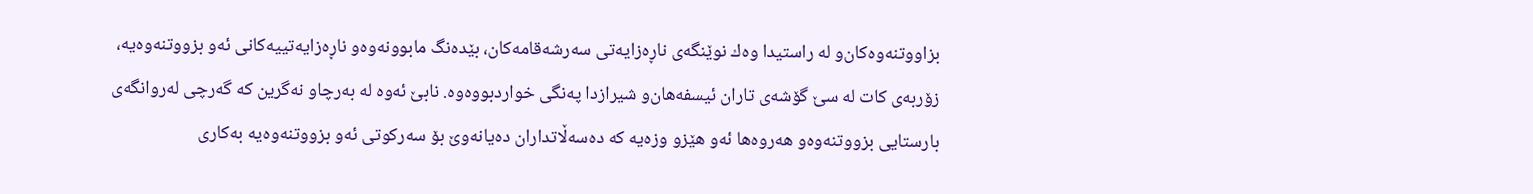بزاووتنه‌وه‌كان‌و له‌ راستیدا وه‌ك نوێنگه‌ی‌ ناڕه‌زایه‌تی‌ سه‌رشه‌قامه‌كان، بێده‌نگ مابوونه‌وه‌‌و ناڕه‌زایه‌تییه‌كانی‌ ئه‌و بزووتنه‌وه‌یه‌، زۆربه‌ی‌ كات له‌ سێ‌ گۆشه‌ی‌ تاران ئیسفه‌هان‌و شیرازدا په‌نگی‌ خواردبووه‌وه‌. نابێ‌ ئه‌وه‌ له‌ به‌رچاو نه‌گرین كه‌ گه‌رچی‌ له‌روانگه‌ی‌ بارستایی‌ بزووتنه‌وه‌و هه‌روه‌ها ئه‌و هێز‌و وزه‌یه‌ كه‌ ده‌سه‌ڵاتداران ده‌یانه‌وێ‌ بۆ سه‌ركوتی‌ ئه‌و بزووتنه‌وه‌یه‌ به‌كاری‌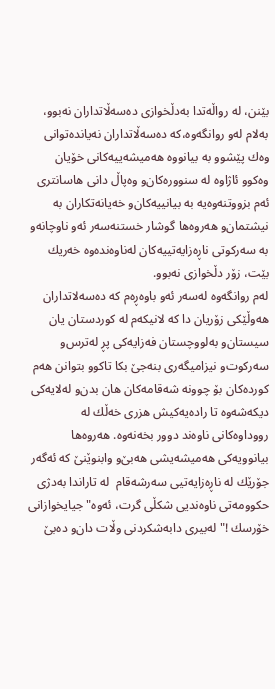بێنن، له‌ رواڵه‌تدا به‌دڵخوازی‌ ده‌سه‌ڵاتداران نه‌بوو، به‌لام له‌و روانگه‌وه‌،كه‌ ده‌سه‌ڵاتداران نه‌یانده‌توانی‌ وه‌ك پێشوو به‌ بیانووه‌ هه‌میشه‌ییه‌كانی‌ خۆیان وه‌كوو ئاژاوه‌ له‌ سنووره‌كان‌و وه‌پاڵ دانی‌ هاسانتری‌ ئه‌م بزووتنه‌وه‌یه‌ به‌ بیانییه‌كان‌و خه‌یانه‌تكاران به‌ نیشتمان‌و هه‌روه‌ها گوشار خستنه‌سه‌ر ئه‌و ناوچانه‌‌و به‌ سه‌ركوتی‌ ناڕه‌زایه‌تییه‌كان له‌ناوه‌نده‌وه‌ خه‌ریك بێت، زۆر دڵخوازی‌ نه‌بوو.
له‌م روانگه‌وه‌ له‌سه‌ر ئه‌و باوه‌ڕه‌م كه‌ ده‌سه‌لاتداران هه‌وڵێكی‌ زۆریان دا كه‌ لانیكه‌م له‌ كوردستان یان سیستان‌و به‌لووچستان فه‌زایه‌كی‌ پڕ له‌ترس‌و سه‌ركوت‌و نیزامیگه‌ری‌ بنه‌جێ‌ بكا تاكوو بتوانن هه‌م كورده‌كان بۆ چوونه‌ شه‌قامه‌كان هان بدن‌و له‌لایه‌كی‌ دیكه‌شه‌وه‌ تا راده‌یه‌كیش هزری‌ خه‌ڵك له‌ رووداوه‌كانی‌ ناوه‌ند دوور بخه‌نه‌وه‌. هه‌روه‌ها بیانوویه‌كی‌ هه‌میشه‌یشی‌ هه‌بێ‌‌و وابنوێنێ‌ كه‌ ئه‌گه‌ر جۆرێك له‌ ناڕه‌زایه‌تیی‌ سه‌رشه‌قام  له‌ تاراندا به‌دژی‌ حكوومه‌تی‌ ناوه‌ندیی‌ شكڵی‌ گرت، ئه‌وه‌"جیایخوازانی‌ خۆرسك !" له‌بیری‌ دابه‌شكردنی‌ وڵات دان‌و ده‌بێ‌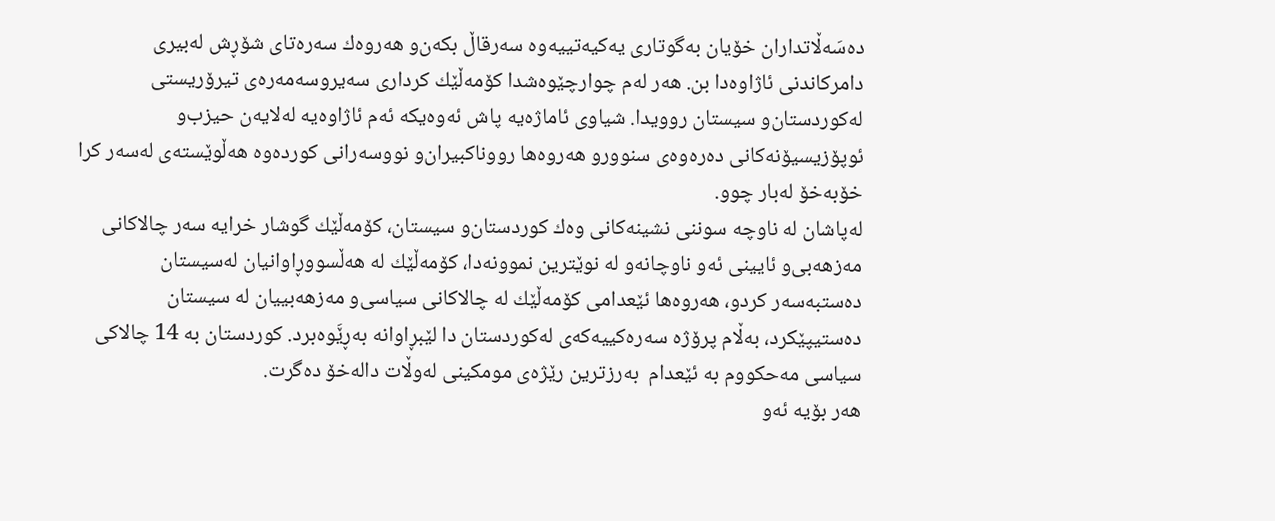ده‌سَه‌ڵاتداران خۆیان به‌گوتاری‌ یه‌كیه‌تییه‌وه‌ سه‌رقاڵ بكه‌ن‌و هه‌روه‌ك سه‌ره‌تای‌ شۆڕش له‌بیری‌ دامركاندنی‌ ئاژاوه‌دا بن. هه‌ر له‌م چوارچێوه‌شدا كۆمه‌ڵێك كرداری‌ سه‌یروسه‌مه‌ره‌ی‌ تیرۆریستی‌ له‌كوردستان‌و سیستان روویدا. شیاوی‌ ئاماژه‌یه‌ پاش ئه‌وه‌یكه‌ ئه‌م ئاژاوه‌یه‌ له‌لایه‌ن حیزب‌و ئوپۆزیسیۆنه‌كانی‌ ده‌ره‌وه‌ی‌ سنوور‌و هه‌روه‌ها رووناكبیران‌و نووسه‌رانی‌ كورده‌وه‌ هه‌ڵوێسته‌ی‌ له‌سه‌ر كرا خۆبه‌خۆ له‌بار چوو.
له‌پاشان له‌ ناوچه‌ سوننی‌ نشینه‌كانی‌ وه‌ك كوردستان‌و سیستان، كۆمه‌ڵێك گوشار خرایه‌ سه‌ر چالاكانی‌ مه‌زهه‌بی‌‌و ئایینی‌ ئه‌و ناوچانه‌‌و له‌ نوێترین نموونه‌دا، كۆمه‌ڵێك له‌ هه‌ڵسووڕاوانیان له‌سیستان ده‌ستبه‌سه‌ر كرد‌و، هه‌روه‌ها ئێعدامی‌ كۆمه‌ڵێك له‌ چالاكانی‌ سیاسی‌‌و مه‌زهه‌بییان له‌ سیستان ده‌ستیپێكرد، به‌ڵام پرۆژه‌ سه‌ره‌كییه‌كه‌ی‌ له‌كوردستان دا لێبڕاوانه‌ به‌ڕێَوه‌برد. كوردستان به‌ 14 چالاكی‌ سیاسی‌ مه‌حكووم به‌ ئێعدام  به‌رزترین رێژه‌ی‌ مومكینی‌ له‌وڵات داله‌خۆ ده‌گرت.
هه‌ر بۆیه‌ ئه‌و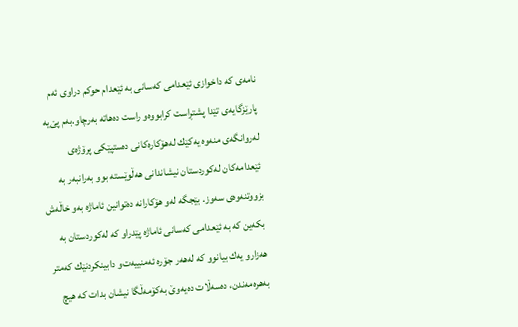نامه‌ی‌ كه‌ داخوازی‌ ئێعدامی‌ كه‌سانی‌ به‌ ئێعدام حوكم دراوی‌ ئه‌م پارێزگایه‌ی‌ تێدا پشتڕاست كرابووه‌و راست ده‌هاته‌ به‌رچاو.به‌م پێ‌یه‌ له‌روانگه‌ی‌ منه‌وه‌ یه‌كێك له‌هۆكاره‌كانی‌ ده‌ستپێكی‌ پرۆژه‌ی‌ ئێعدامه‌كان له‌كوردستان نیشاندانی‌ هه‌ڵوێسته‌ بوو به‌رانبه‌ر به‌ بزووتنه‌وه‌ی‌ سه‌وز. بێجگه‌ له‌و هۆكارانه‌ ده‌توانین ئاماژه‌ به‌و خاڵه‌ش بكه‌ین كه‌ به‌ ئێعدامی‌ كه‌سانی‌ ئاماژه‌ پێدراو كه‌ له‌كوردستان به‌ هه‌زار‌و یه‌ك بیانوو كه‌ له‌هه‌ر جۆره‌ ئه‌منییه‌ت‌و دابینكردنێك كه‌متر به‌هره‌مه‌ندن، ده‌سه‌ڵات ده‌یه‌وێ‌ به‌كۆمه‌ڵگا نیشان بدات كه‌ هیچ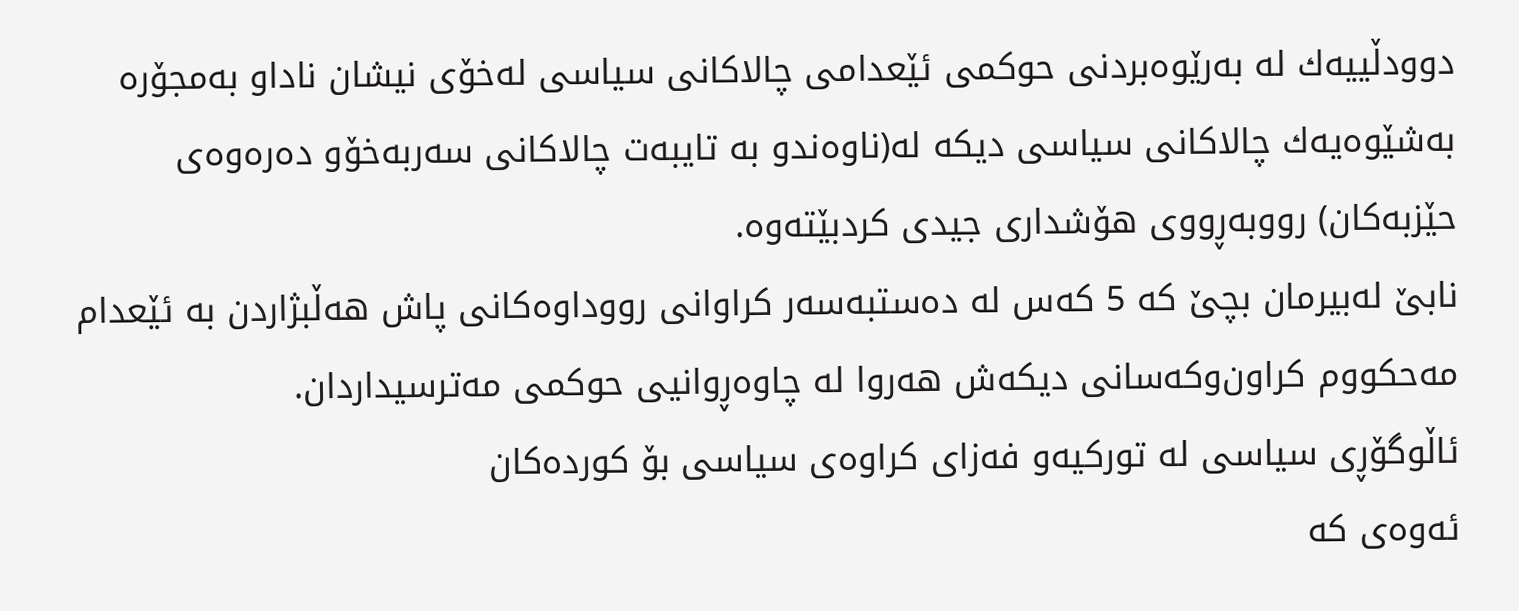دوودڵییه‌ك له‌ به‌رێوه‌بردنی‌ حوكمی‌ ئێعدامی‌ چالاكانی‌ سیاسی‌ له‌خۆی‌ نیشان نادا‌و به‌مجۆره‌ به‌شێوه‌یه‌ك چالاكانی‌ سیاسی‌ دیكه‌ له‌(ناوه‌ند‌و به‌ تایبه‌ت چالاكانی‌ سه‌ربه‌خۆ‌و ده‌ره‌وه‌ی‌ حێزبه‌كان) رووبه‌ڕووی‌ هۆشداری‌ جیدی‌ كردبێته‌وه‌.
نابێ‌ له‌بیرمان بچێ‌ كه‌ 5 كه‌س له‌ ده‌ستبه‌سه‌ر كراوانی‌ رووداوه‌كانی‌ پاش هه‌ڵبژاردن به‌ ئێعدام مه‌حكووم كراون‌وكه‌سانی‌ دیكه‌ش هه‌روا له‌ چاوه‌ڕوانیی‌ حوكمی‌ مه‌ترسیداردان.
ئاڵوگۆڕی‌ سیاسی‌ له‌ توركیه‌‌و فه‌زای‌ كراوه‌ی‌ سیاسی‌ بۆ كورده‌كان
ئه‌وه‌ی‌ كه‌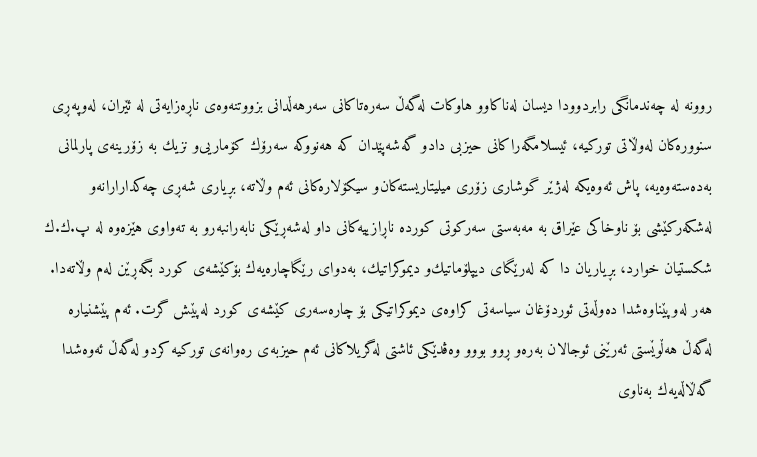روونه‌ له‌ چه‌ندمانگی‌ رابردوودا دیسان له‌ناكاو‌و هاوكات له‌گه‌ڵ سه‌ره‌تاكانی‌ سه‌رهه‌ڵدانی‌ بزووتنه‌وه‌ی‌ ناڕه‌زایه‌تی‌ له‌ ئێران، له‌وپه‌ڕی‌ سنووره‌كان له‌وڵاتی‌ توركیه‌، ئیسلامگه‌راكانی‌ حیزبی‌ داد‌و گه‌شه‌پێدان كه‌ هه‌نووكه‌ سه‌رۆك كۆماریی‌‌و نزیك به‌ زۆرینه‌ی‌ پارلمانی‌ به‌ده‌سته‌وه‌یه‌، پاش ئه‌وه‌یكه‌ له‌ژێر گوشاری‌ زۆری‌ میلیتاریسته‌كان‌و سیكۆلاره‌كانی‌ ئه‌م وڵاته‌، بڕیاری‌ شه‌ڕی‌ چه‌كدارارانه‌‌و له‌شكه‌ركێشی‌ بۆ ناوخاكی‌ عێراق به‌ مه‌به‌ستی‌ سه‌ركوتی‌ كورده‌ ناڕازییه‌كانی‌ دا‌و له‌شه‌ڕێكی‌ نابه‌رانبه‌ر‌و به‌ ته‌واوی‌ هێزه‌وه‌ له‌ پ.ك.ك شكستیان خوارد، بڕیاریان دا كه‌ له‌رێگای‌ دیپلۆماتیك‌و دیموكراتیك، به‌دوای‌ رێگاچاره‌یه‌ك بۆكێشه‌ی‌ كورد بگه‌ڕێن له‌م وڵاته‌دا.
هه‌ر له‌وپێناوه‌شدا ده‌وڵه‌تی‌ ئوردۆغان سیاسه‌تی‌ كراوه‌ی‌ دیموكراتیكی‌ بۆ چاره‌سه‌ری‌ كێشه‌ی‌ كورد له‌پێش گرت. ئه‌م پێشنیاره‌ له‌گه‌ڵ هه‌ڵوێستی‌ ئه‌رێنی‌ ئوجالان به‌ره‌و ڕوو بوو‌و وه‌ڤدێكی‌ ئاشتی‌ له‌گریلاكانی‌ ئه‌م حیزبه‌ی‌ ره‌وانه‌ی‌ توركیه‌ كرد‌و له‌گه‌ڵ ئه‌وه‌شدا گه‌ڵاڵه‌یه‌ك به‌ناوی‌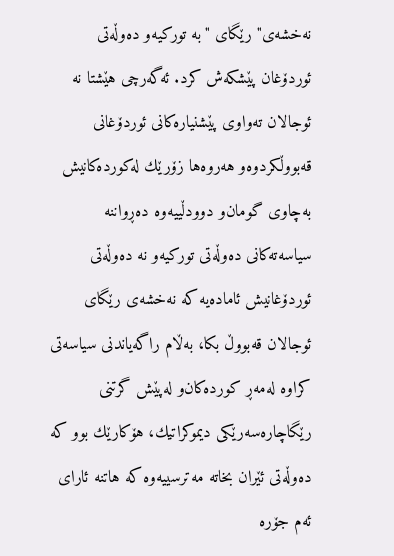نه‌خشه‌ی‌" رێگای "به‌ توركیه‌‌و ده‌وڵه‌تی‌ ئوردۆغان پێشكه‌ش كرد. ئه‌گه‌رچی‌ هێشتا نه‌ ئوجالان ته‌واوی‌ پێشنیاره‌كانی‌ ئوردۆغانی‌ قه‌بووڵكردوه‌‌و هه‌روه‌ها زۆرێك له‌كورده‌كانیش به‌چاوی‌ گومان‌و دوودڵییه‌وه‌ ده‌ڕواننه‌ سیاسه‌ته‌كانی‌ ده‌وڵه‌تی‌ توركیه‌‌و نه‌ ده‌وڵه‌تی‌ ئوردۆغانیش ئاماده‌یه‌ كه‌ نه‌خشه‌ی‌ رێگای‌ ئوجالان قه‌بووڵ بكا، به‌ڵام راگه‌یاندنی‌ سیاسه‌تی‌ كراوه‌ له‌مه‌ڕ كورده‌كان‌و له‌پێش گرتنی‌ رێگاچاره‌سه‌رێكی‌ دیموكراتیك، هۆكارێك بوو كه‌ ده‌وڵه‌تی‌ ئێران بخاته‌ مه‌ترسییه‌وه‌ كه‌ هاتنه‌ ئارای‌ ئه‌م جۆره‌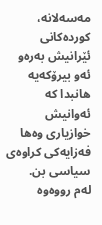مه‌سه‌لانه‌، كورده‌كانی‌ ئێرانیش به‌ره‌و ئه‌و بیرۆكه‌یه‌ هانبدا كه‌ ئه‌وانیش خوازیاری‌ وه‌ها فه‌زایه‌كی‌ كراوه‌ی‌ سیاسی‌ بن.
له‌م رووه‌وه‌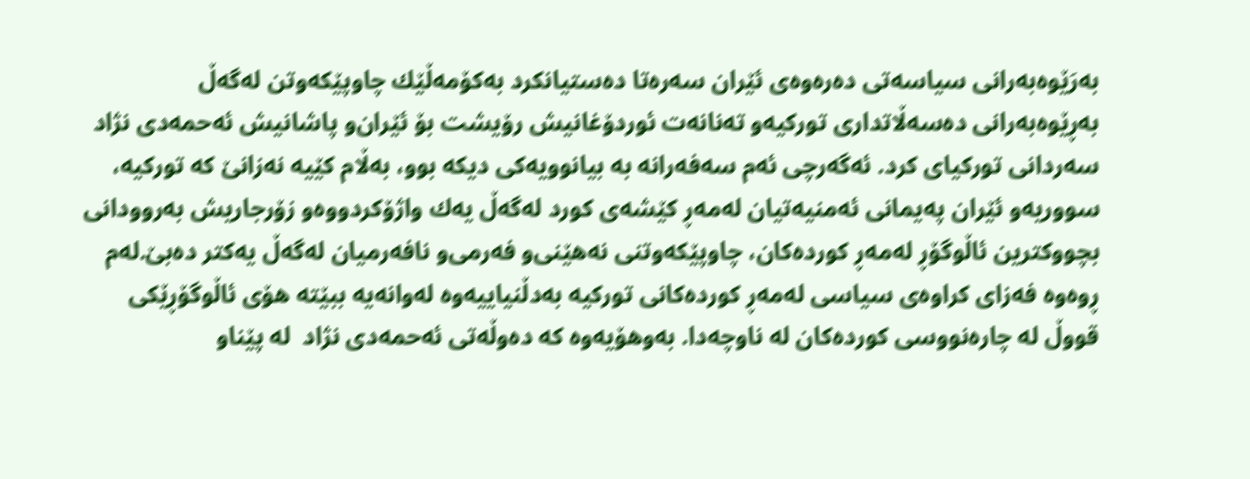به‌رَێوه‌به‌رانی‌ سیاسه‌تی‌ ده‌ره‌وه‌ی‌ ئێران سه‌ره‌تا ده‌ستیانكرد به‌كۆمه‌ڵێك چاوپێكه‌وتن له‌گه‌ڵ به‌ڕێوه‌به‌رانی‌ ده‌سه‌ڵاتداری‌ توركیه‌‌و ته‌نانه‌ت ئوردۆغانیش رۆیشت بۆ ئێران‌و پاشانیش ئه‌حمه‌دی نژاد سه‌ردانی‌ توركیای‌ كرد. ئه‌گه‌رچی‌ ئه‌م سه‌فه‌رانه‌ به‌ بیانوویه‌كی‌ دیكه‌ بوو، به‌ڵام كێیه‌ نه‌زانێ‌ كه‌ توركیه‌، سووریه‌‌و ئێران په‌یمانی‌ ئه‌منیه‌تیان له‌مه‌ڕ كێشه‌ی‌ كورد له‌گه‌ڵ یه‌ك واژۆكردووه‌‌و زۆرجاریش به‌روودانی‌ بچووكترین ئاڵوگۆڕ له‌مه‌ڕ كورده‌كان، چاوپێكه‌وتنی‌ نه‌هێنی‌‌و فه‌رمی‌‌و نافه‌رمیان له‌گه‌ڵ یه‌كتر ده‌بێ‌.له‌م ڕوه‌وه‌ فه‌زای‌ كراوه‌ی‌ سیاسی‌ له‌مه‌ڕ كورده‌كانی‌ توركیه‌ به‌دڵنیاییه‌وه‌ له‌وانه‌یه‌ ببێته‌ هۆی‌ ئاڵوگۆڕێكی‌ قووڵ له‌ چاره‌نووسی‌ كورده‌كان له‌ ناوچه‌دا. به‌وهۆیه‌وه‌ كه‌ ده‌وڵه‌تی‌ ئه‌حمه‌دی نژاد  له‌ پێناو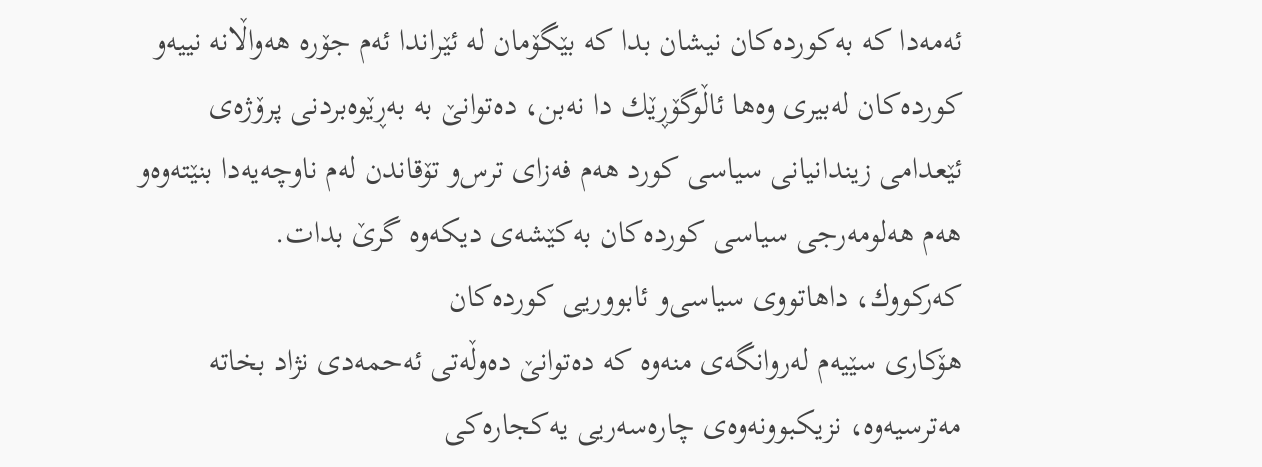ئه‌مه‌دا كه‌ به‌كورده‌كان نیشان بدا كه‌ بێگۆمان له‌ ئێراندا ئه‌م جۆره‌ هه‌واڵانه‌ نییه‌‌و كورده‌كان له‌بیری‌ وه‌ها ئاڵوگۆڕێك دا نه‌بن، ده‌توانێ‌ به‌ به‌ڕێوه‌بردنی‌ پرۆژه‌ی‌ ئێعدامی‌ زیندانیانی‌ سیاسی‌ كورد هه‌م فه‌زای‌ ترس‌و تۆقاندن له‌م ناوچه‌یه‌دا بنێته‌وه‌‌و هه‌م هه‌لومه‌رجی‌ سیاسی‌ كورده‌كان به‌كێشه‌ی‌ دیكه‌وه‌ گرێ‌ بدات.
كه‌ركووك، داهاتووی‌ سیاسی‌‌و ئابووریی‌ كورده‌كان
هۆكاری‌ سێیه‌م له‌روانگه‌ی‌ منه‌وه‌ كه‌ ده‌توانێ‌ ده‌وڵه‌تی‌ ئه‌حمه‌دی نژاد بخاته‌ مه‌ترسیه‌وه‌، نزیكبوونه‌وه‌ی‌ چاره‌سه‌ریی‌ یه‌كجاره‌كی‌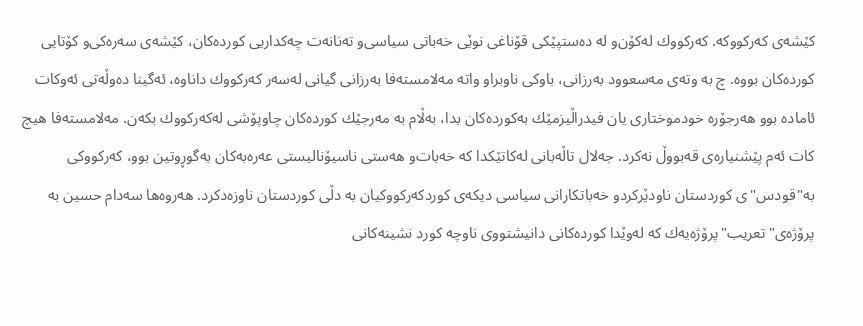كێشه‌ی‌ كه‌ركووكه‌. كه‌ركووك له‌كۆن‌و له‌ ده‌ستپێكی‌ قۆناغی‌ نوێی‌ خه‌باتی‌ سیاسی‌‌و ته‌نانه‌ت چه‌كداریی‌ كورده‌كان، كێشه‌ی‌ سه‌ره‌كی‌‌و كۆتایی‌ كورده‌كان بووه‌. چ به‌ وته‌ی‌ مه‌سعوود به‌رزانی‌، باوكی‌ ناوبراو واته‌ مه‌لامسته‌فا به‌رزانی‌ گیانی‌ له‌سه‌ر كه‌ركووك داناوه‌، ئه‌گینا ده‌وڵه‌تی‌ ئه‌وكات ئاماده‌ بوو هه‌رجۆره‌ خودموختاری‌ یان فیدراڵیزمێك به‌كورده‌كان بدا، به‌ڵام به‌ مه‌رجێك كورده‌كان چاوپۆشی‌ له‌كه‌ركووك بكه‌ن. مه‌لامسته‌فا هیچ كات ئه‌م پێشنیاره‌ی‌ قه‌بووڵ نه‌كرد. جه‌لال تاڵه‌بانی‌ له‌كاتێكدا كه‌ خه‌بات‌و هه‌ستی‌ ناسیۆنالیستی‌ عه‌ره‌به‌كان به‌گوڕوتین بوو، كه‌ركووكی‌ به‌"قودس"ی‌ كوردستان ناودێركرد‌و خه‌باتكارانی‌ سیاسی‌ دیكه‌ی‌ كوردكه‌ركووكیان به‌ دڵی‌ كوردستان ناوزه‌دكرد. هه‌روه‌ها سه‌دام حسین به‌ پرۆژه‌ی‌"تعریب"پرۆژه‌یه‌ك كه‌ له‌وێدا كورده‌كانی‌ دانیشتووی‌ ناوچه‌ كورد نشینه‌كانی‌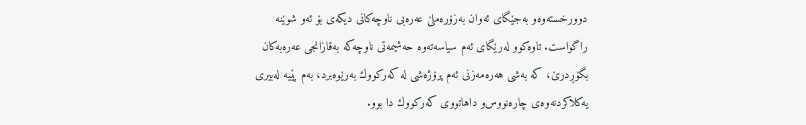دوورخسته‌وه‌‌و به‌جێگای‌ ئه‌وان به‌زۆره‌ملێ‌ عه‌ره‌بی‌ ناوچه‌كانی‌ دیكه‌ی‌ بۆ ئه‌و شوێنه‌ راگواست. تاوه‌كوو له‌رێگای‌ ئه‌م سیاسه‌ته‌وه‌ حه‌شیمه‌تی‌ ناوچه‌كه‌ به‌قازانجی‌ عه‌ره‌به‌كان بگۆڕدرێ‌، كه‌ به‌شی‌ هه‌ره‌مه‌زنی‌ ئه‌م پرۆژه‌شی‌ له‌ كه‌ركووك به‌رێوه‌برد، به‌م پێیه‌ له‌بیری‌ یه‌كلاكردنه‌وه‌ی‌ چاره‌نووس‌و داهاتووی‌ كه‌ركووك دا بوو.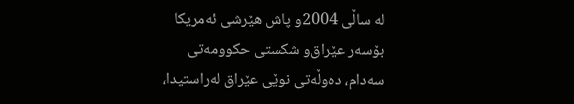له‌ ساڵی‌ 2004و پاش هێرشی‌ ئه‌مریكا بۆسه‌ر عێراق‌و شكستی‌ حكوومه‌تی‌ سه‌دام، ده‌وڵه‌تی‌ نوێی‌ عێراق له‌راستیدا،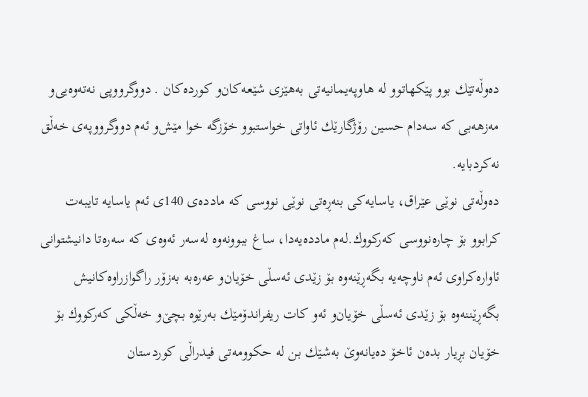ده‌وڵه‌تێك بوو پێكهاتوو له‌ هاوپه‌یمانیه‌تی‌ به‌هێزی‌ شێعه‌كان‌و كورده‌كان . دووگرووپی‌ نه‌ته‌وه‌یی‌‌و مه‌زهه‌بی‌ كه‌ سه‌دام حسین رۆژگارێك ئاواتی‌ خواستبوو خۆزگه‌ خوا مێش‌و ئه‌م دووگرووپه‌ی‌ خه‌ڵق نه‌كردبایه‌.
ده‌وڵه‌تی‌ نوێی‌ عێراق، یاسایه‌كی‌ بنه‌ڕه‌تی‌ نوێی‌ نووسی‌ كه‌ مادده‌ی‌ 140ی‌ ئه‌م یاسایه‌ تایبه‌ت كرابوو بۆ چاره‌نووسی‌ كه‌ركووك.له‌م مادده‌یه‌دا، ساغ ببوونه‌وه‌ له‌سه‌ر ئه‌وه‌ی‌ كه‌ سه‌ره‌تا دانیشتوانی‌ ئاواره‌كراوی‌ ئه‌م ناوچه‌یه‌ بگه‌ڕێنه‌وه‌ بۆ زێدی‌ ئه‌سڵی‌ خۆیان‌و عه‌ره‌به‌ به‌زۆر راگوازراوه‌كانیش بگه‌ڕێننه‌وه‌ بۆ زێدی‌ ئه‌سڵی‌ خۆیان‌و ئه‌و كات ریفراندۆمێك به‌رێوه‌ بچێ‌‌و خه‌ڵكی‌ كه‌ركووك بۆ خۆیان بڕیار بده‌ن ئاخۆ ده‌یانه‌وێ‌ به‌شێك بن له‌ حكوومه‌تی‌ فیدراڵی‌ كوردستان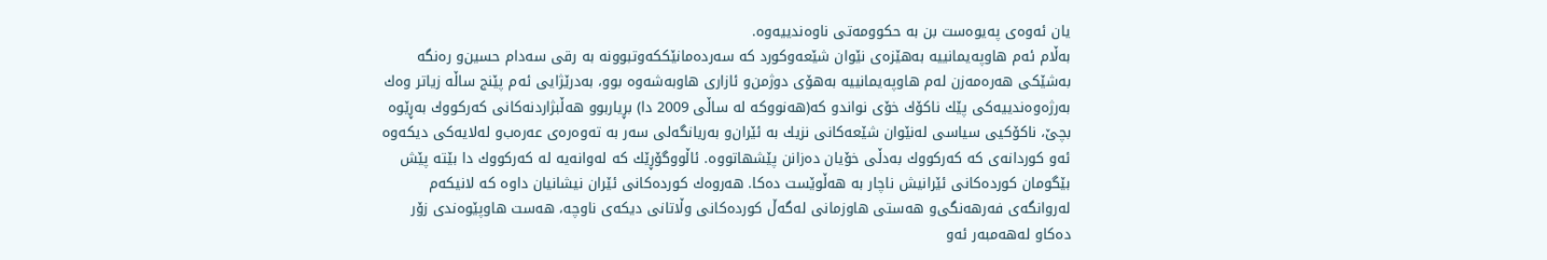یان ئه‌وه‌ی‌ په‌یوه‌ست بن به‌ حكوومه‌تی‌ ناوه‌ندییه‌وه‌.
به‌ڵام ئه‌م هاوپه‌یمانییه‌ به‌هێزه‌ی‌ نێوان شێعه‌‌وكورد كه‌ سه‌رده‌مانێككه‌وتبوونه‌ به‌ رقی‌ سه‌دام حسین‌و ره‌نگه‌ به‌شێكی‌ هه‌ره‌مه‌زن له‌م هاوپه‌یمانییه‌ به‌هۆی‌ دوژمن‌و ئازاری‌ هاوبه‌شه‌وه‌ بوو، به‌درێژایی‌ ئه‌م پێنج ساڵه‌ زیاتر وه‌ك به‌رژه‌وه‌ندییه‌كی‌ پێك ناكۆك خۆی‌ نواند‌و كه‌(هه‌نووكه‌ له‌ ساڵی‌ 2009 دا) بڕیاربوو هه‌ڵبژاردنه‌كانی‌ كه‌ركووك به‌ڕێوه‌ بچێ‌، ناكۆكیی‌ سیاسی‌ له‌نێوان شێعه‌كانی‌ نزیك به‌ ئێران‌و به‌ریانگه‌لی‌ سه‌ر به‌ ته‌وه‌ره‌ی‌ عه‌ره‌ب‌و له‌لایه‌كی‌ دیكه‌وه‌ ئه‌و كوردانه‌ی‌ كه‌ كه‌ركووك به‌دڵی‌ خۆیان ده‌زانن پێشهاتووه‌. ئاڵووگۆڕێك كه‌ له‌وانه‌یه‌ له‌ كه‌ركووك دا بێته‌ پێش بێگومان كورده‌كانی‌ ئێرانیش ناچار به‌ هه‌ڵوێست ده‌كا. هه‌روه‌ك كورده‌كانی‌ ئێران نیشانیان داوه‌ كه‌ لانیكه‌م له‌روانگه‌ی‌ فه‌رهه‌نگی‌‌و هه‌ستی‌ هاوزمانی‌ له‌گه‌ڵ كورده‌كانی‌ وڵاتانی‌ دیكه‌ی‌ ناوچه‌، هه‌ست هاوپێوه‌ندی‌ زۆر ده‌كا‌و له‌هه‌مبه‌ر ئه‌و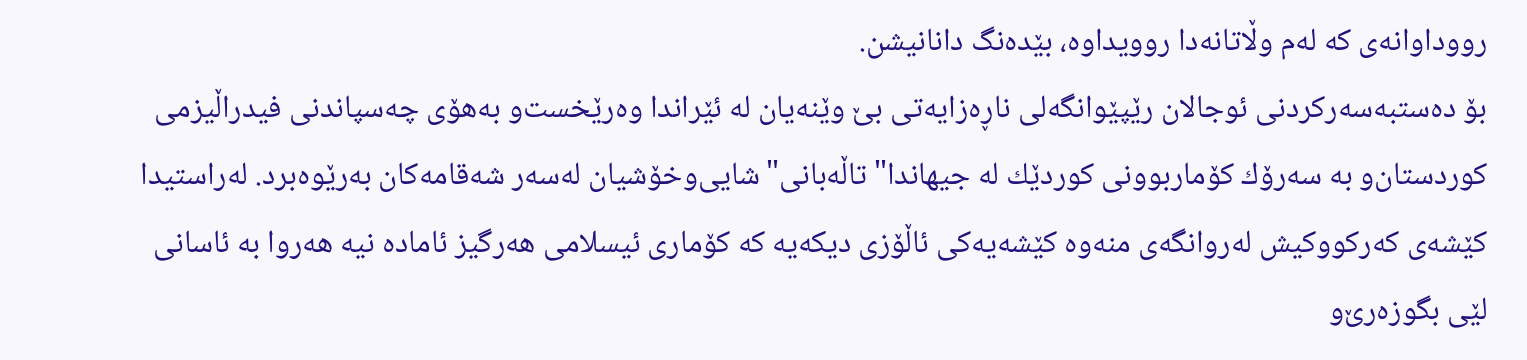رووداوانه‌ی‌ كه‌ له‌م وڵاتانه‌دا روویداوه‌، بێده‌نگ دانانیشن.
بۆ ده‌ستبه‌سه‌ركردنی‌ ئوجالان رێپێوانگه‌لی‌ ناڕه‌زایه‌تی‌ بێ‌ وێنه‌یان له‌ ئێراندا وه‌رێخست‌و به‌هۆی‌ چه‌سپاندنی‌ فیدراڵیزمی‌ كوردستان‌و به‌ سه‌رۆك كۆماربوونی‌ كوردێك له‌ جیهاندا"تاڵه‌بانی‌"شایی‌‌وخۆشیان له‌سه‌ر شه‌قامه‌كان به‌رێوه‌برد. له‌راستیدا كێشه‌ی‌ كه‌ركووكیش له‌روانگه‌ی‌ منه‌وه‌ كێشه‌یه‌كی‌ ئاڵۆزی‌ دیكه‌یه‌ كه‌ كۆماری‌ ئیسلامی‌ هه‌رگیز ئاماده‌ نیه‌ هه‌روا به‌ ئاسانی‌ لێی‌ بگوزه‌رێ‌‌و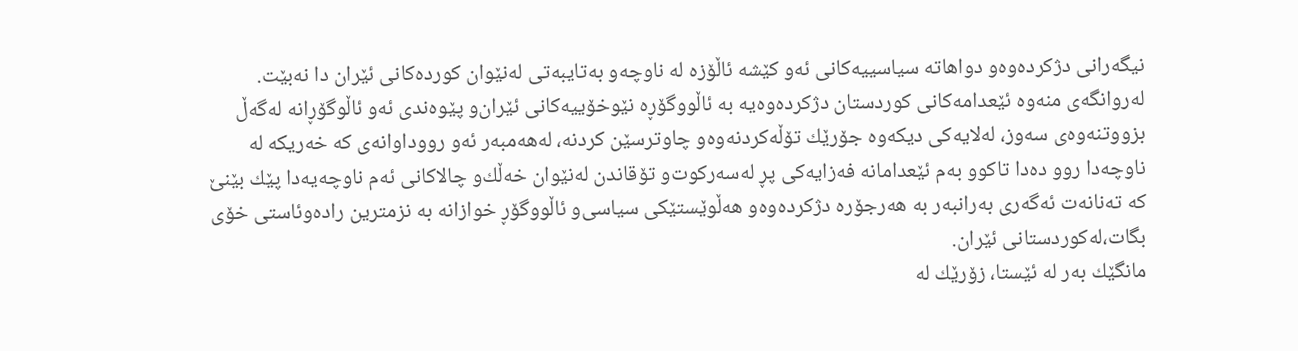نیگه‌رانی‌ دژكرده‌وه‌‌و دواهاته‌ سیاسییه‌كانی‌ ئه‌و كێشه‌ ئاڵۆزه‌ له‌ ناوچه‌‌و به‌تایبه‌تی‌ له‌نێوان كورده‌كانی‌ ئێران دا نه‌بێت.
له‌روانگه‌ی‌ منه‌وه‌ ئێعدامه‌كانی‌ كوردستان دژكرده‌وه‌یه‌ به‌ ئاڵووگۆڕه‌ نێوخۆییه‌كانی‌ ئێران‌و پێوه‌ندی‌ ئه‌و ئاڵوگۆڕانه‌ له‌گه‌ڵ بزووتنه‌وه‌ی‌ سه‌وز، له‌لایه‌كی‌ دیكه‌وه‌ جۆرێك تۆڵه‌كردنه‌وه‌‌و چاوترسێن كردنه‌، له‌هه‌مبه‌ر ئه‌و رووداوانه‌ی‌ كه‌ خه‌ریكه‌ له‌ ناوچه‌دا روو ده‌دا تاكوو به‌م ئێعدامانه‌ فه‌زایه‌كی‌ پڕ له‌سه‌ركوت‌و تۆقاندن له‌نێوان خه‌ڵك‌و چالاكانی‌ ئه‌م ناوچه‌یه‌دا پێك بێنێ‌ كه‌ ته‌نانه‌ت ئه‌گه‌ری‌ به‌رانبه‌ر به‌ هه‌رجۆره‌ دژكرده‌وه‌‌و هه‌ڵوێستێكی‌ سیاسی‌‌و ئاڵووگۆڕ خوازانه‌ به‌ نزمترین راده‌‌وئاستی‌ خۆی‌ بگات،له‌كوردستانی‌ ئێران.
مانگێك به‌ر له‌ ئێستا، زۆرێك له‌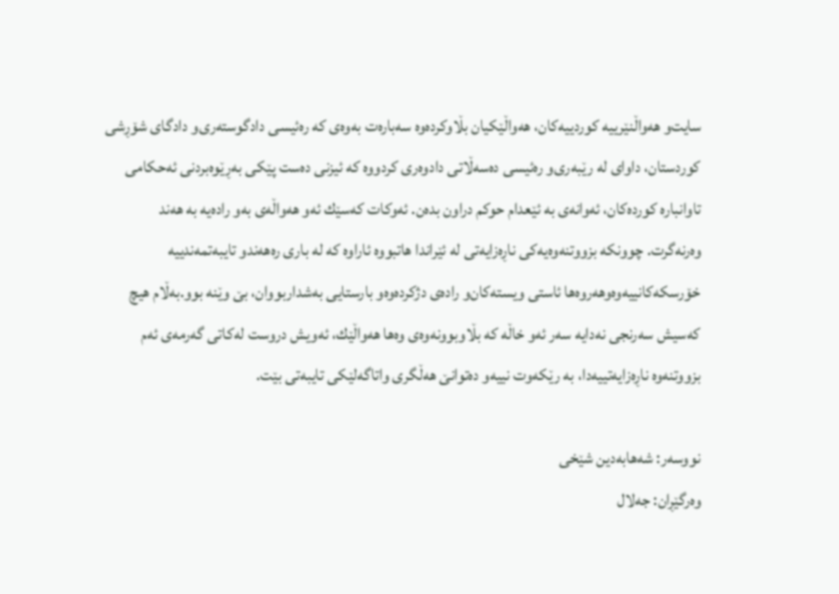سایت‌و هه‌واڵنێرییه‌ كوردییه‌كان، هه‌واڵێكیان بڵاوكرده‌وه‌ سه‌باره‌ت به‌وه‌ی‌ كه‌ ره‌ئیسی‌ دادگوسته‌ری‌‌و دادگای‌ شۆڕشی‌ كوردستان، داوای‌ له‌ رێبه‌ری‌‌و ره‌ئیسی‌ ده‌سه‌ڵاتی‌ دادوه‌ری‌ كردووه‌ كه‌ ئیزنی‌ ده‌ست پێكی‌ به‌ڕێوه‌بردنی‌ ئه‌حكامی‌ تاوانباره‌ كورده‌كان، ئه‌وانه‌ی‌ به‌ ئێعدام حوكم دراون بده‌ن. ئه‌وكات كه‌سێك ئه‌و هه‌واڵه‌ی‌ به‌و راده‌یه‌ به‌ هه‌ند وه‌رنه‌گرت. چوونكه‌ بزووتنه‌وه‌یه‌كی‌ ناڕه‌زایه‌تی‌ له‌ ئێراندا هاتبووه‌ ئاراوه‌ كه‌ له‌ باری‌ ره‌هه‌ند‌و تایبه‌تمه‌ندییه‌ خۆرسكه‌كانییه‌وه‌‌وهه‌روه‌ها ئاستی‌ ویسته‌كان‌و راده‌ی‌ دژكرده‌وه‌و بارستایی‌ به‌شداربووان، بێ‌ وێنه‌ بوو.به‌ڵام هیچ كه‌سیش سه‌رنجی‌ نه‌دایه‌ سه‌ر ئه‌و خاڵه‌ كه‌ بڵاوبوونه‌وه‌ی‌ وه‌ها هه‌واڵێك، ئه‌ویش دروست له‌كاتی‌ گه‌رمه‌ی‌ ئه‌م بزووتنه‌وه‌ ناڕه‌زایه‌تییه‌دا، به‌ رێكه‌وت نییه‌‌و ده‌توانێ‌ هه‌ڵگری‌ واتاگه‌لێكی‌ تایبه‌تی‌ بێت.

نووسه‌ر: شه‌هابه‌دین شێخی‌
وه‌رگێڕان: جه‌لال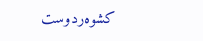كشوه‌ردوست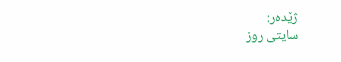ژێده‌ر:
سایتی‌ روز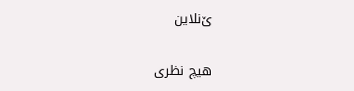ێ‌نلاین

هیچ نظری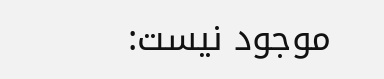موجود نیست: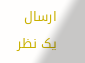ارسال یک نظر